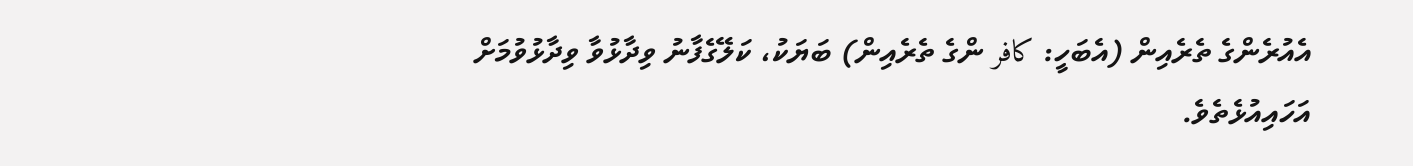އެއުރެންގެ ތެރެއިން (އެބަހީ: كافر ންގެ ތެރެއިން) ބަޔަކު، ކަލޭގެފާނު ވިދާޅުވާ ވިދާޅުވުމަށް އަހައިއުޅެތެވެ.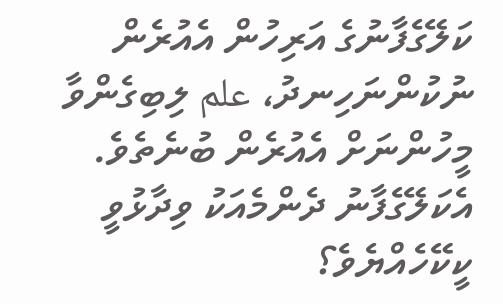ކަލޭގެފާނުގެ އަރިހުން އެއުރެން ނުކުންނަހިނދު، علم ލިބިގެންވާ މީހުންނަށް އެއުރެން ބުނެތެވެ. އެކަލޭގެފާނު ދެންމެއަކު ވިދާޅުވީ ކީކޭހެއްޔެވެ؟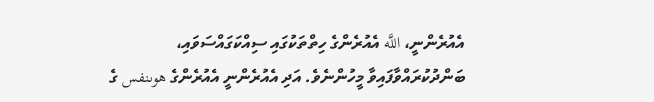އެއުރެންނީ، اللَّه އެއުރެންގެ ހިތްތަކުގައި ސިއްކަގައްސަވައި، ބަންދުކުރައްވާފައިވާ މީހުންނެވެ. އަދި އެއުރެންނީ އެއުރެންގެ هوىنفس ގެ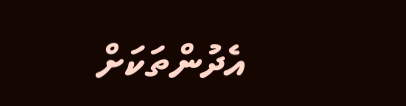އެދުންތަކަށް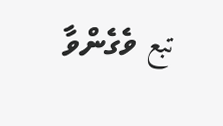تبع ވެގެންވާ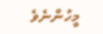މީހުންނެވެ